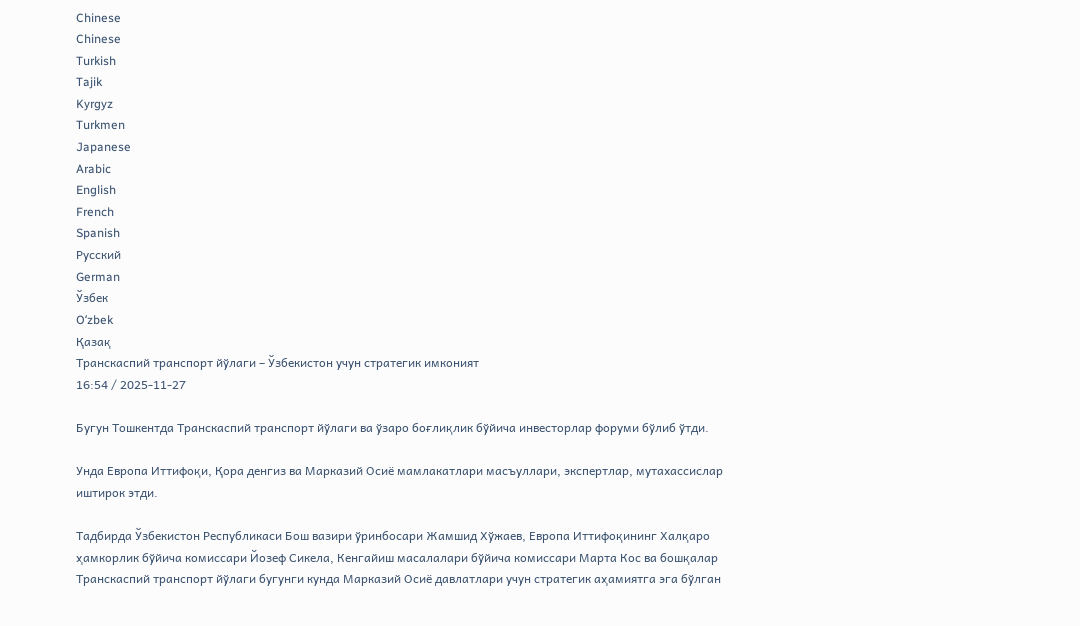Chinese
Chinese
Turkish
Tajik
Kyrgyz
Turkmen
Japanese
Arabic
English
French
Spanish
Русский
German
Ўзбек
Oʻzbek
Қазақ
Транскаспий транспорт йўлаги – Ўзбекистон учун стратегик имконият
16:54 / 2025-11-27

Бугун Тошкентда Транскаспий транспорт йўлаги ва ўзаро боғлиқлик бўйича инвесторлар форуми бўлиб ўтди.

Унда Европа Иттифоқи, Қора денгиз ва Марказий Осиё мамлакатлари масъуллари, экспертлар, мутахассислар иштирок этди.

Тадбирда Ўзбекистон Республикаси Бош вазири ўринбосари Жамшид Хўжаев, Европа Иттифоқининг Халқаро ҳамкорлик бўйича комиссари Йозеф Сикела, Кенгайиш масалалари бўйича комиссари Марта Кос ва бошқалар Транскаспий транспорт йўлаги бугунги кунда Марказий Осиё давлатлари учун стратегик аҳамиятга эга бўлган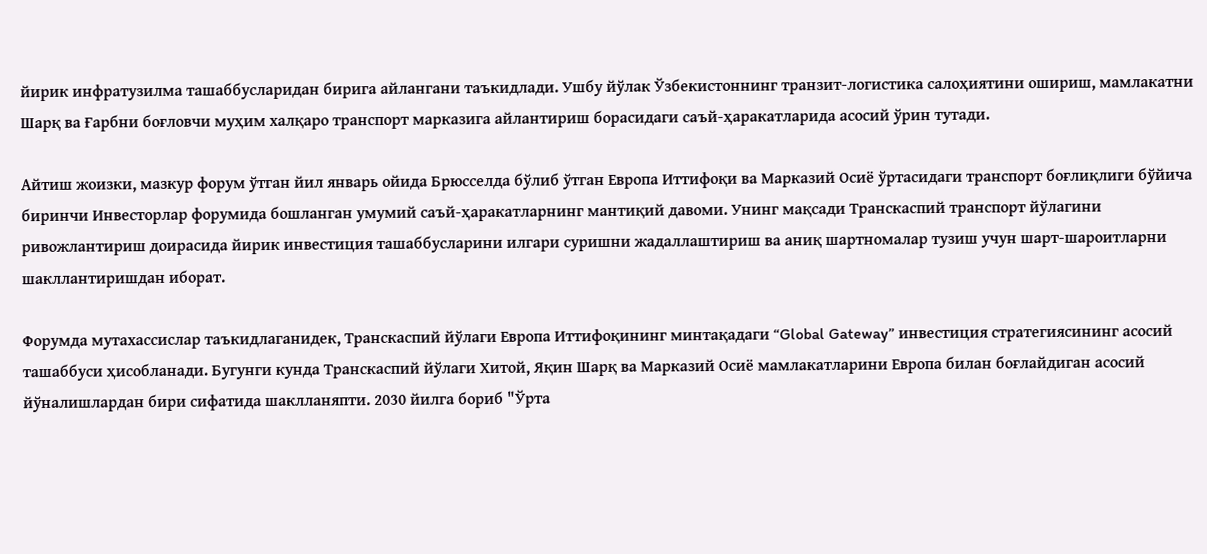йирик инфратузилма ташаббусларидан бирига айлангани таъкидлади. Ушбу йўлак Ўзбекистоннинг транзит-логистика салоҳиятини ошириш, мамлакатни Шарқ ва Ғарбни боғловчи муҳим халқаро транспорт марказига айлантириш борасидаги саъй-ҳаракатларида асосий ўрин тутади.

Айтиш жоизки, мазкур форум ўтган йил январь ойида Брюсселда бўлиб ўтган Европа Иттифоқи ва Марказий Осиё ўртасидаги транспорт боғлиқлиги бўйича биринчи Инвесторлар форумида бошланган умумий саъй-ҳаракатларнинг мантиқий давоми. Унинг мақсади Транскаспий транспорт йўлагини ривожлантириш доирасида йирик инвестиция ташаббусларини илгари суришни жадаллаштириш ва аниқ шартномалар тузиш учун шарт-шароитларни шакллантиришдан иборат.

Форумда мутахассислар таъкидлаганидек, Транскаспий йўлаги Европа Иттифоқининг минтақадаги “Global Gateway” инвестиция стратегиясининг асосий ташаббуси ҳисобланади. Бугунги кунда Транскаспий йўлаги Хитой, Яқин Шарқ ва Марказий Осиё мамлакатларини Европа билан боғлайдиган асосий йўналишлардан бири сифатида шаклланяпти. 2030 йилга бориб "Ўрта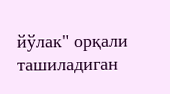йўлак" орқали ташиладиган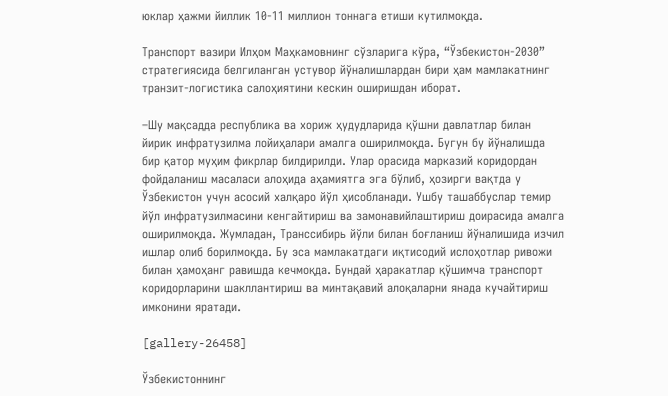юклар ҳажми йиллик 10-11 миллион тоннага етиши кутилмоқда.

Транспорт вазири Илҳом Маҳкамовнинг сўзларига кўра, “Ўзбекистон-2030” стратегиясида белгиланган устувор йўналишлардан бири ҳам мамлакатнинг транзит-логистика салоҳиятини кескин оширишдан иборат.

–Шу мақсадда республика ва хориж ҳудудларида қўшни давлатлар билан йирик инфратузилма лойиҳалари амалга оширилмоқда. Бугун бу йўналишда бир қатор муҳим фикрлар билдирилди. Улар орасида марказий коридордан фойдаланиш масаласи алоҳида аҳамиятга эга бўлиб, ҳозирги вақтда у Ўзбекистон учун асосий халқаро йўл ҳисобланади. Ушбу ташаббуслар темир йўл инфратузилмасини кенгайтириш ва замонавийлаштириш доирасида амалга оширилмоқда. Жумладан, Транссибирь йўли билан боғланиш йўналишида изчил ишлар олиб борилмоқда. Бу эса мамлакатдаги иқтисодий ислоҳотлар ривожи билан ҳамоҳанг равишда кечмоқда. Бундай ҳаракатлар қўшимча транспорт коридорларини шакллантириш ва минтақавий алоқаларни янада кучайтириш имконини яратади.

[gallery-26458]

Ўзбекистоннинг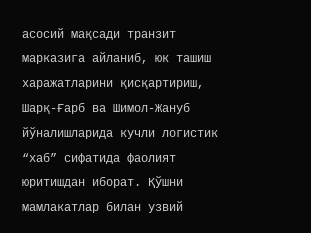асосий мақсади транзит марказига айланиб, юк ташиш харажатларини қисқартириш, Шарқ-Ғарб ва Шимол-Жануб йўналишларида кучли логистик “хаб” сифатида фаолият юритишдан иборат. Қўшни мамлакатлар билан узвий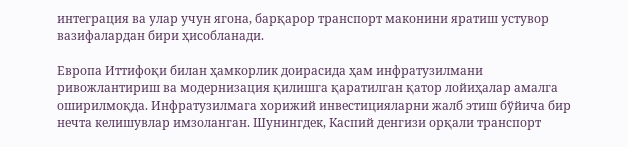интеграция ва улар учун ягона, барқарор транспорт маконини яратиш устувор вазифалардан бири ҳисобланади.

Европа Иттифоқи билан ҳамкорлик доирасида ҳам инфратузилмани ривожлантириш ва модернизация қилишга қаратилган қатор лойиҳалар амалга оширилмоқда. Инфратузилмага хорижий инвестицияларни жалб этиш бўйича бир нечта келишувлар имзоланган. Шунингдек, Каспий денгизи орқали транспорт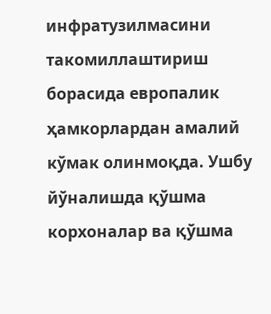инфратузилмасини такомиллаштириш борасида европалик ҳамкорлардан амалий кўмак олинмоқда. Ушбу йўналишда қўшма корхоналар ва қўшма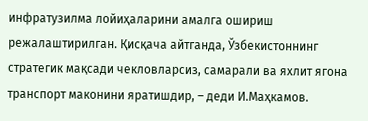инфратузилма лойиҳаларини амалга ошириш режалаштирилган. Қисқача айтганда, Ўзбекистоннинг стратегик мақсади чекловларсиз, самарали ва яхлит ягона транспорт маконини яратишдир, – деди И.Маҳкамов.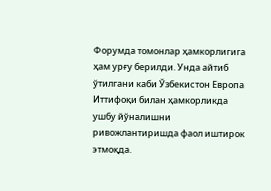Форумда томонлар ҳамкорлигига ҳам урғу берилди. Унда айтиб ўтилгани каби Ўзбекистон Европа Иттифоқи билан ҳамкорликда ушбу йўналишни ривожлантиришда фаол иштирок этмоқда.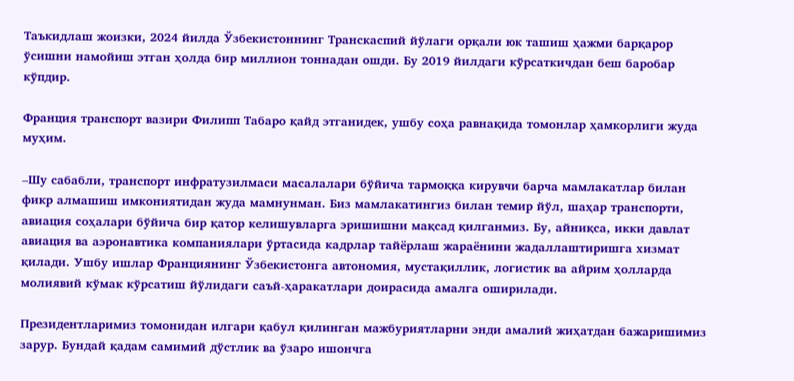Таъкидлаш жоизки, 2024 йилда Ўзбекистоннинг Транскаспий йўлаги орқали юк ташиш ҳажми барқарор ўсишни намойиш этган ҳолда бир миллион тоннадан ошди. Бу 2019 йилдаги кўрсаткичдан беш баробар кўпдир.

Франция транспорт вазири Филипп Табаро қайд этганидек, ушбу соҳа равнақида томонлар ҳамкорлиги жуда муҳим.

–Шу сабабли, транспорт инфратузилмаси масалалари бўйича тармоққа кирувчи барча мамлакатлар билан фикр алмашиш имкониятидан жуда мамнунман. Биз мамлакатингиз билан темир йўл, шаҳар транспорти, авиация соҳалари бўйича бир қатор келишувларга эришишни мақсад қилганмиз. Бу, айниқса, икки давлат авиация ва аэронавтика компаниялари ўртасида кадрлар тайёрлаш жараёнини жадаллаштиришга хизмат қилади. Ушбу ишлар Франциянинг Ўзбекистонга автономия, мустақиллик, логистик ва айрим ҳолларда молиявий кўмак кўрсатиш йўлидаги саъй-ҳаракатлари доирасида амалга оширилади.

Президентларимиз томонидан илгари қабул қилинган мажбуриятларни энди амалий жиҳатдан бажаришимиз зарур. Бундай қадам самимий дўстлик ва ўзаро ишончга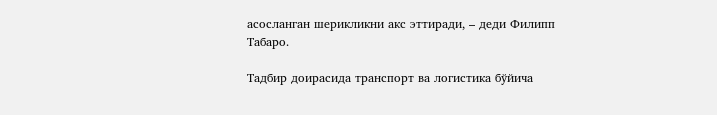асосланган шерикликни акс эттиради, – деди Филипп Табаро.

Тадбир доирасида транспорт ва логистика бўйича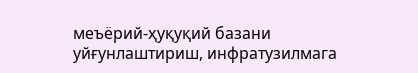меъёрий-ҳуқуқий базани уйғунлаштириш, инфратузилмага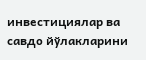инвестициялар ва савдо йўлакларини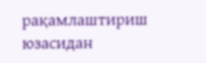рақамлаштириш юзасидан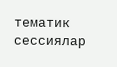тематик сессиялар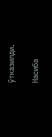ўтказилди.

Насиба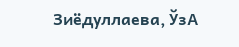Зиёдуллаева, ЎзА